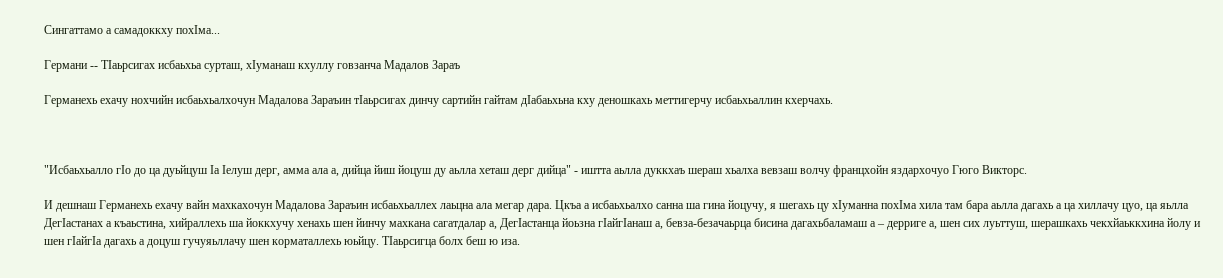Сингаттамо а самадоккху похIма...

Германи -- ТIаьрсигах исбаьхьа сурташ, хIуманаш кхуллу говзанча Мадалов Зараъ

Германехь ехачу нохчийн исбаьхьалхочун Мадалова Зараъин тIаьрсигах динчу сартийн гайтам дIабаьхьна кху деношкахь меттигерчу исбаьхьаллин кхерчахь.



"Исбаьхьалло гIо до ца дуьйцуш Iа Iелуш дерг, амма ала а, дийца йиш йоцуш ду аьлла хеташ дерг дийца" - иштта аьлла дуккхаъ шераш хьалха вевзаш волчу францхойн яздархочуо Гюго Викторс.

И дешнаш Германехь ехачу вайн махкахочун Мадалова Зараъин исбаьхьаллех лаьцна ала мегар дара. Цкъа а исбаьхьалхо санна ша гина йоцучу, я шегахь цу хIуманна похIма хила там бара аьлла дагахь а ца хиллачу цуо, ца яьлла ДегIастанах а къаьстина, хийраллехь ша йоккхучу хенахь шен йинчу махкана сагатдалар а, ДегIастанца йоьзна гIайгIанаш а, бевза-безачаьрца бисина дагахьбаламаш а – дерриге а, шен сих луьттуш, шерашкахь чекхйаьккхина йолу и шен гIайгIа дагахь а доцуш гучуяьллачу шен корматаллехь юьйцу. ТIаьрсигца болх беш ю иза.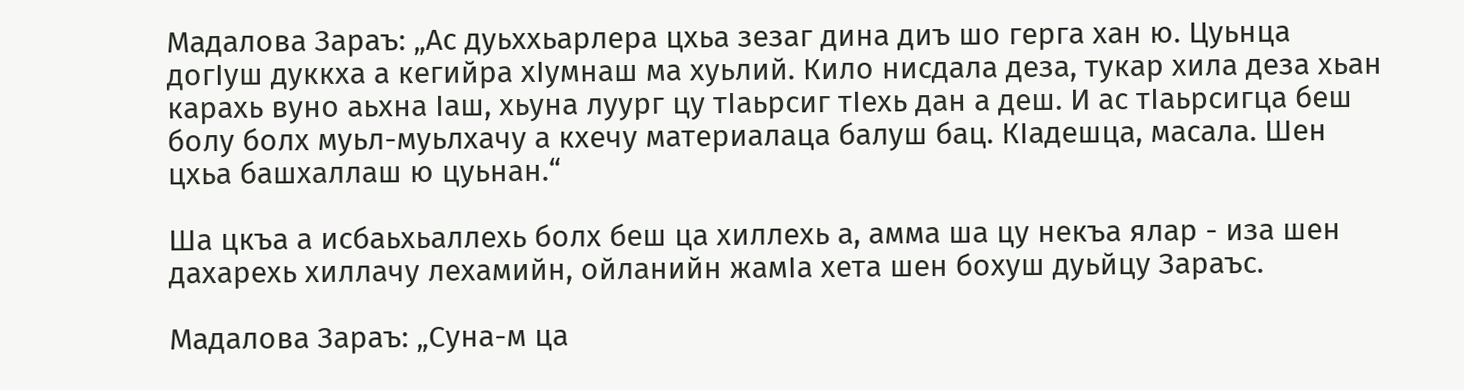Мадалова Зараъ: „Ас дуьххьарлера цхьа зезаг дина диъ шо герга хан ю. Цуьнца догIуш дуккха а кегийра хIумнаш ма хуьлий. Кило нисдала деза, тукар хила деза хьан карахь вуно аьхна Iаш, хьуна луург цу тIаьрсиг тIехь дан а деш. И ас тIаьрсигца беш болу болх муьл-муьлхачу а кхечу материалаца балуш бац. КIадешца, масала. Шен цхьа башхаллаш ю цуьнан.“

Ша цкъа а исбаьхьаллехь болх беш ца хиллехь а, амма ша цу некъа ялар - иза шен дахарехь хиллачу лехамийн, ойланийн жамIа хета шен бохуш дуьйцу Зараъс.

Мадалова Зараъ: „Суна-м ца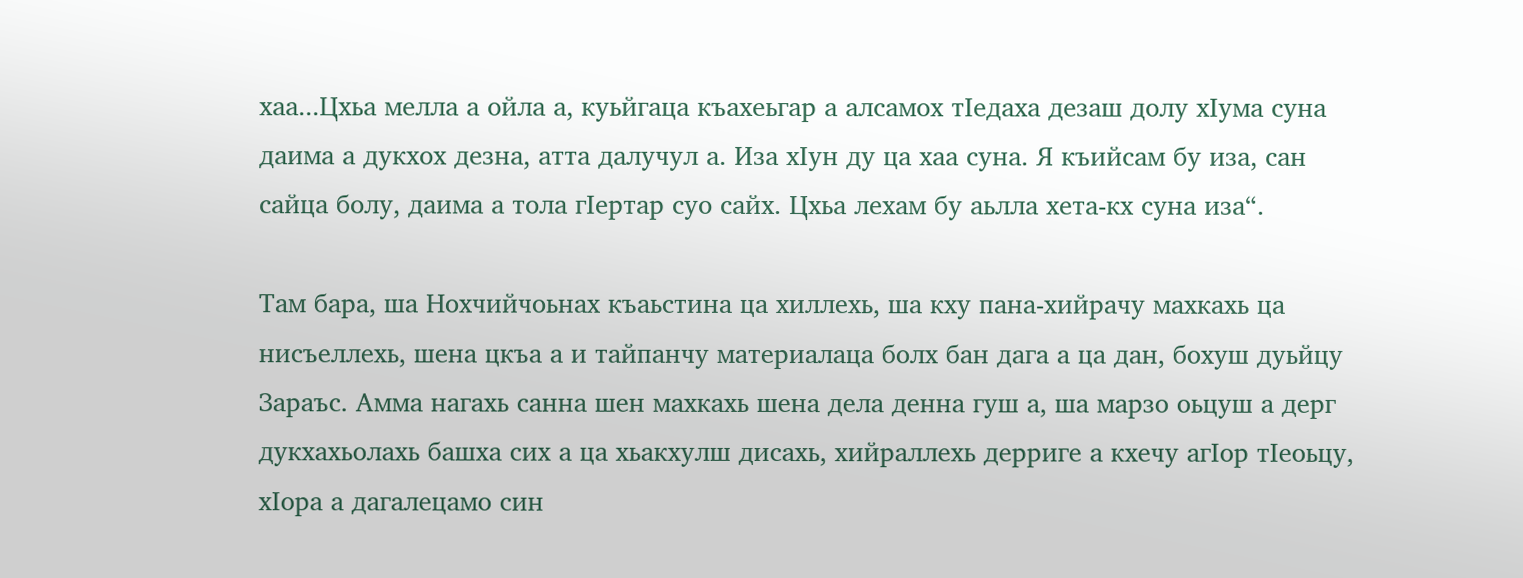хаа...Цхьа мелла а ойла а, куьйгаца къахеьгар а алсамох тIедаха дезаш долу хIума суна даима а дукхох дезна, атта далучул а. Иза хIун ду ца хаа суна. Я къийсам бу иза, сан сайца болу, даима а тола гIертар суо сайх. Цхьа лехам бу аьлла хета-кх суна иза“.

Там бара, ша Нохчийчоьнах къаьстина ца хиллехь, ша кху пана-хийрачу махкахь ца нисъеллехь, шена цкъа а и тайпанчу материалаца болх бан дага а ца дан, бохуш дуьйцу Зараъс. Амма нагахь санна шен махкахь шена дела денна гуш а, ша марзо оьцуш а дерг дукхахьолахь башха сих а ца хьакхулш дисахь, хийраллехь дерриге а кхечу агIор тIеоьцу, хIора а дагалецамо син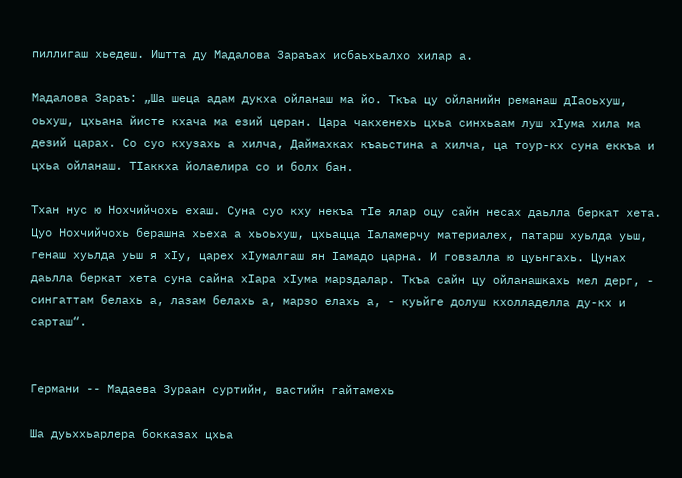пиллигаш хьедеш. Иштта ду Мадалова Зараъах исбаьхьалхо хилар а.

Мадалова Зараъ: „Ша шеца адам дукха ойланаш ма йо. Ткъа цу ойланийн реманаш дIаоьхуш, оьхуш, цхьана йисте кхача ма езий церан. Цара чакхенехь цхьа синхьаам луш хIума хила ма дезий царах. Со суо кхузахь а хилча, Даймахках къаьстина а хилча, ца тоур-кх суна еккъа и цхьа ойланаш. ТIаккха йолаелира со и болх бан.

Тхан нус ю Нохчийчохь ехаш. Суна суо кху некъа тIе ялар оцу сайн несах даьлла беркат хета. Цуо Нохчийчохь берашна хьеха а хьоьхуш, цхьацца Iаламерчу материалех, патарш хуьлда уьш, генаш хуьлда уьш я хIу, царех хIумалгаш ян Iамадо царна. И говзалла ю цуьнгахь. Цунах даьлла беркат хета суна сайна хIара хIума марздалар. Ткъа сайн цу ойланашкахь мел дерг, - сингаттам белахь а, лазам белахь а, марзо елахь а, - куьйге долуш кхолладелла ду-кх и сарташ“.


Германи -- Мадаева Зураан суртийн, вастийн гайтамехь

Ша дуьххьарлера бокказах цхьа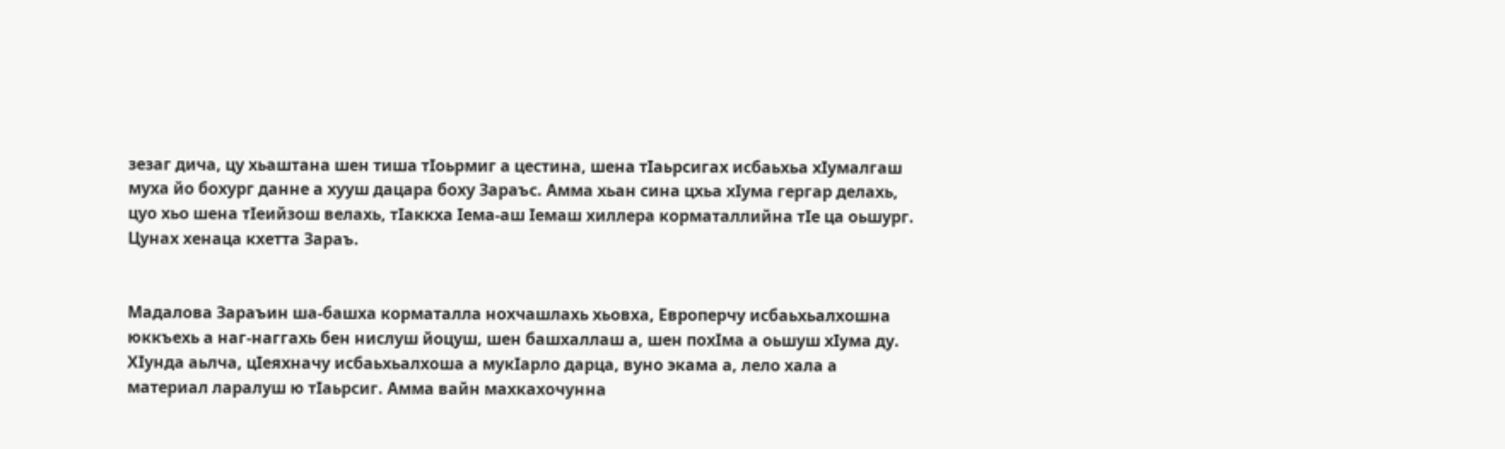зезаг дича, цу хьаштана шен тиша тIоьрмиг а цестина, шена тIаьрсигах исбаьхьа хIумалгаш муха йо бохург данне а хууш дацара боху Зараъс. Амма хьан сина цхьа хIума гергар делахь, цуо хьо шена тIеийзош велахь, тIаккха Iема-аш Iемаш хиллера корматаллийна тIе ца оьшург. Цунах хенаца кхетта Зараъ.


Мадалова Зараъин ша-башха корматалла нохчашлахь хьовха, Европерчу исбаьхьалхошна юккъехь а наг-наггахь бен нислуш йоцуш, шен башхаллаш а, шен похIма а оьшуш хIума ду. ХIунда аьлча, цIеяхначу исбаьхьалхоша а мукIарло дарца, вуно экама а, лело хала а материал ларалуш ю тIаьрсиг. Амма вайн махкахочунна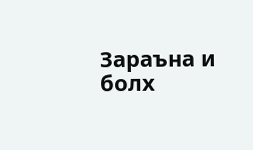Зараъна и болх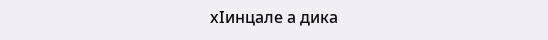хIинцале а дика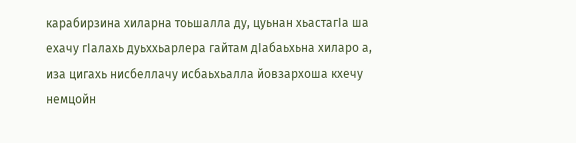карабирзина хиларна тоьшалла ду, цуьнан хьастагIа ша ехачу гIалахь дуьххьарлера гайтам дIабаьхьна хиларо а, иза цигахь нисбеллачу исбаьхьалла йовзархоша кхечу немцойн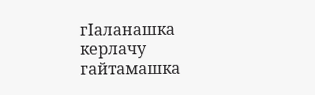гIаланашка керлачу гайтамашка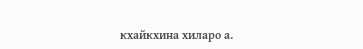кхайкхина хиларо а.